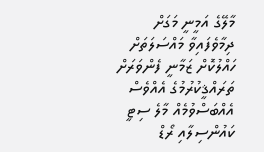މާލޭގެ އަމީނީ މަގަށް ދިމާވެފައިވާ މައްސަލަތަށް ހައްލުކޮށް ޒަމާނީ ފެންވަރަށް ތަރައްޤީކުރުމުގެ އެއްވެސް އެއްބަސްވުމެއް މާލެ ސިޓީ ކައުންސިލާއި ރޯޑް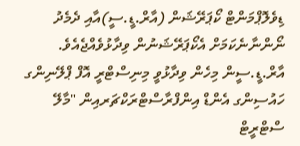ޑިވެލޮޕްމަންޓް ކޯޕަރޭޝަން (އާރް.ޑީ.ސީ)އާއި ދެމެދު ނޯންނާނެކަމަށް އެކޯޕަރޭޝަނުން ވިދާޅުވެއްޖެއެވެ.
އާރް.ޑީ.ސީން މިހެން ވިދާޅުވީ މިނިސްޓްރީ އޮފް ޕްލޭނިންގ ހައުސިންގ އެންޑް އިންފްރާސްޓްރަކްޗަރއިން "މާލޭ ސްޓްރީޓް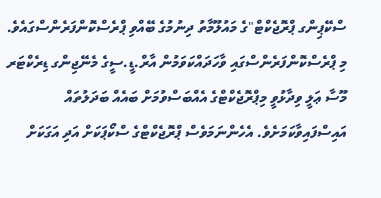ސްކޭޕިންގ ޕްރޮޖެކްޓް"ގެ މައުލޫމާތު ދިނުމުގެ ބޭއްވި ޕްރެސްކޮންފަރެންސްގައެވެ.
މި ޕްރެސްކޮންފަރެންސްގައި ވާހަދައްކަވަމުން އާރް.ޑީ.ސީގެ މެނޭޖިންގ ޑިރެކްޓަރ މޫސާ ޢަލީ ވިދާޅުވީ މިޕްރޮޖެކްޓްގެ އެއްބަސްވުމަށް ބައެއް ބަދަލުތައް އައިސްފައިވާކަމަށެވެ. އެހެންނަމަވެސް ޕްރޮޖެކްޓްގެ ސްކޯޕަކަށް އަދި އަގަކަށް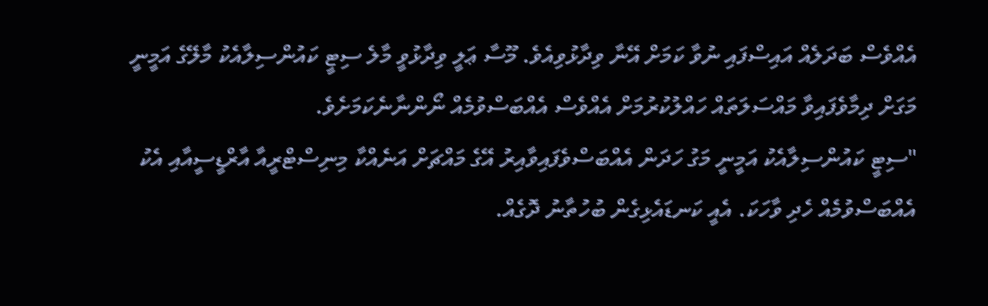އެއްވެސް ބަދަލެއް އައިސްފައި ނުވާ ކަމަށް އޭނާ ވިދާޅުވިއެވެ. މޫސާ ޢަލީ ވިދާޅުވީ މާލެ ސިޓީ ކައުންސިލާއެކު މާލޭގެ އަމީނީ މަގަށް ދިމާވެފައިވާ މައްސަލަތައް ހައްލުކުރުމަށް އެއްވެސް އެއްބަސްވުމެއް ނޯންނާނެކަމަށެވެ.
"ސިޓީ ކައުންސިލާއެކު އަމީނީ މަގު ހަދަން އެއްބަސްވެފައިވާއިރު އޭގެ މައްޗަށް އަނެއްކާ މިނިސްޓްރީއާ އާރްޑީސީއާއި އެކު އެއްބަސްވުމެއް ހެދި ވާހަކަ. އެއީ ކަނޑައެޅިގެން ބުހުތާނު ދޮގެއް.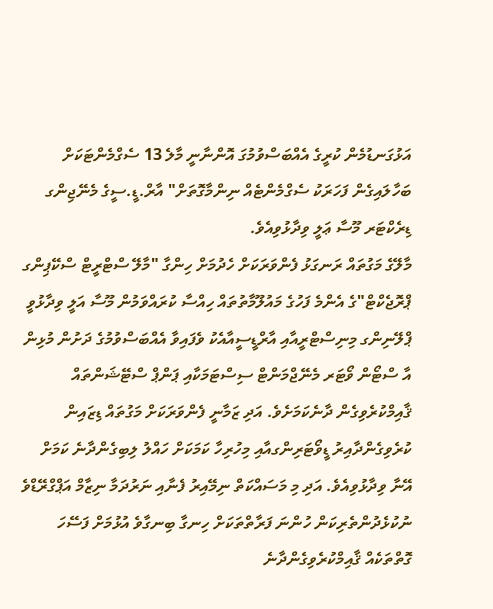އަޅުގަނޑުމެން ކުރީގެ އެއްބަސްވުމުގަ އޮންނާނީ މާލެ 13 ސެގްމެންޓަކަށް ބަހާލައިގެން ފަހަރަކު ސެގްމެންޓެއް ނިންމާގޮތަށް" އާރް.ޑީ.ސީގެ މެނޭޖިންގ ޑިރެކްޓަރ މޫސާ ޢަލީ ވިދާޅުވިއެވެ.
މާލޭގެ މަގުތައް ރަނގަޅު ފެންވަރަކަށް ހެދުމަށް ހިންގާ "މާލޭ ސްޓްރީޓް ސްކޭޕިންގ ޕްރޮޖެކްޓް"ގެ އެންމެ ފަހުގެ މައުލޫމާތުތައް ހިއްސާ ކުރައްވަމުން މޫސާ އަލީ ވިދާޅުވީ ޕްލޭނިންގ މިނިސްޓްރީއާއި އާރްޑީސީއާއެކު ވެފައިވާ އެއްބަސްވުމުގެ ދަށުން މުޅިން އާ ސްޓޯން ވޯޓަރ މެނޭޖްމަންޓް ސިސްޓަމަކާއި ޕަންޕް ސްޓޭޝަންތައް ޤާއިމްކުރެވިގެން ދާނެކަމަށެވެ. އަދި ޒަމާނީ ފެންވަރަކަށް މަގުތައް ޑިޒައިން ކުރެވިގެންދާއިރު ޑީވޯޓަރިންގއާއި މިހުރިހާ ކަމަކަށް ހައްލު ލިބިގެންދާނެ ކަމަށް އޭނާ ވިދާޅުވިއެވެ. އަދި މި މަސައްކަތް ނިމޭއިރު ފެނާއި ނަރުދަމާ ނިޒާމް އަޕްގްރޭޑްވެ ނުކުޅެދުންތެރިކަން ހުންނަ ފަރާތްތަކަށް ހިނގާ ބިނގާވެ އުޅުމަށް ފަސޭހަ ގޮތްތަކެއް ޤާއިމްކުރެވިގެންދާނެ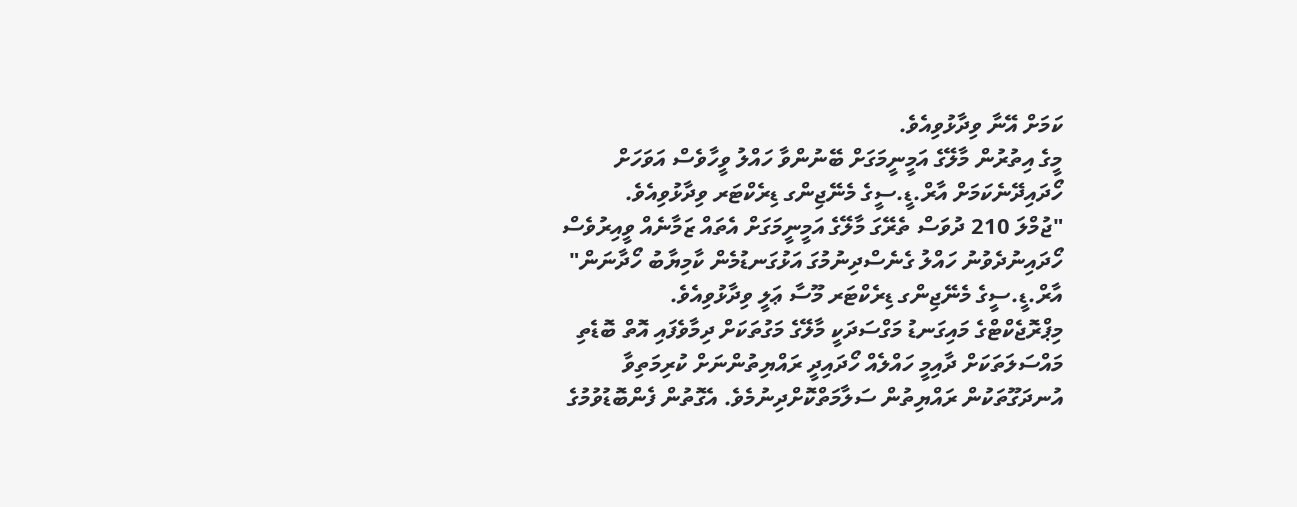ކަމަށް އޭނާ ވިދާޅުވިއެވެ.
މީގެ އިތުރުން މާލޭގެ އަމީނީމަގަށް ބޭނުންވާ ހައްލު ވީހާވެސް އަވަހަށް ހޯދައިދޭނެކަމަށް އާރް.ޑީ.ސީގެ މެނޭޖިންގ ޑިރެކްޓަރ ވިދާޅުވިއެވެ.
"ޖުމްލަ 210 ދުވަސް ތެރޭގަ މާލޭގެ އަމީނީމަގަށް އެތައް ޒަމާނެއް ވީއިރުވެސް ހޯދައިނުދެވުނު ހައްލު ގެނެސްދިނުމުގަ އަޅުގަނޑުމެން ކާމިޔާބު ހޯދާނަން" އާރް.ޑީ.ސީގެ މެނޭޖިންގ ޑިރެކްޓަރ މޫސާ ޢަލީ ވިދާޅުވިއެވެ.
މިޕްރޮޖެކްޓްގެ މައިގަނޑު މަގްސަދަކީ މާލޭގެ މަގުތަކަށް ދިމާވެފައި އޮތް ބޮޑެތި މައްސަލަތަކަށް ދާއިމީ ހައްލެއް ހޯދައިދީ ރައްޔިތުންނަށް ކުރިމަތިވާ އުނދަގޫތަކުން ރައްޔިތުން ސަލާމަތްކޮށްދިނުމެވެ. އެގޮތުން ފެންބޮޑުވުމުގެ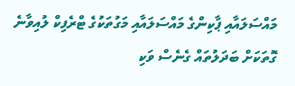މައްސަލައާއި ޕާކިންގެ މައްސަލައާއި މަގުތަކުގެ ޓްރެފިކް ލުއިވާނެ ގޮތަކަށް ބަދަލުތައް ގެނެސް ވަކި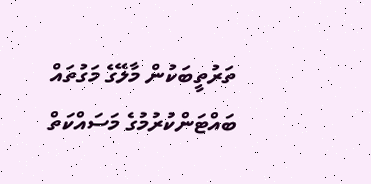ތަރުތީބަކުން މާލޭގެ މަގުތައް ބައްޓަންކުރުމުގެ މަސައްކަތް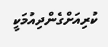ކުރިއަށްގެންދިއުމަކީ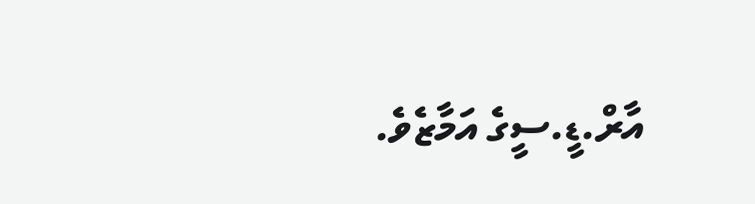އާރް.ޑީ.ސީގެ އަމާޒެވެ.